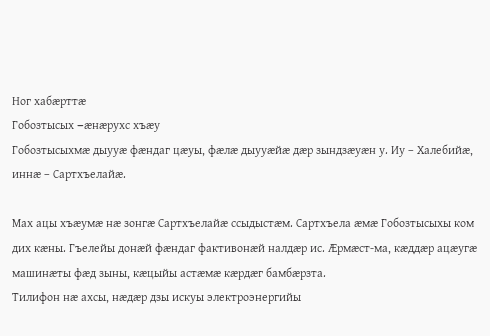Ног хабæрттæ
Гобозтысых –æнæрухс хъæу
Гобозтысыхмæ дыууæ фæндаг цæуы, фæлæ дыууæйæ дæр зындзæуæн у. Иу – Халебийæ, иннæ – Сартхъелайæ.

Мах ацы хъæумæ нæ зонгæ Сартхъелайæ ссыдыстæм. Сартхъела æмæ Гобозтысыхы ком дих кæны. Гъелейы донæй фæндаг фактивонæй налдæр ис. Æрмæст-ма, кæддæр ацæугæ машинæты фæд зыны, кæцыйы астæмæ кæрдæг бамбæрзта.
Тилифон нæ ахсы, нæдæр дзы искуы электроэнергийы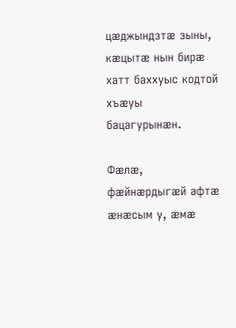цæджындзтæ зыны, кæцытæ нын бирæ хатт баххуыс кодтой хъæуы бацагурынæн.

Фæлæ, фæйнæрдыгæй афтæ æнæсым у, æмæ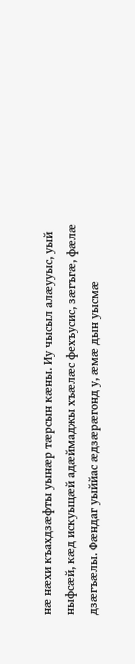нæ нæхи къахдзæфты уынæр тæрсын кæны. Иу чысыл алæууыс, уый ныфсæй, кæд искуыцæй адæймаджы хъæлæс фехъусис, зæгъгæ, фæлæ дзæгъæлы. Фæндаг уыййас æдзæрæгонд у, æмæ дын уысмæ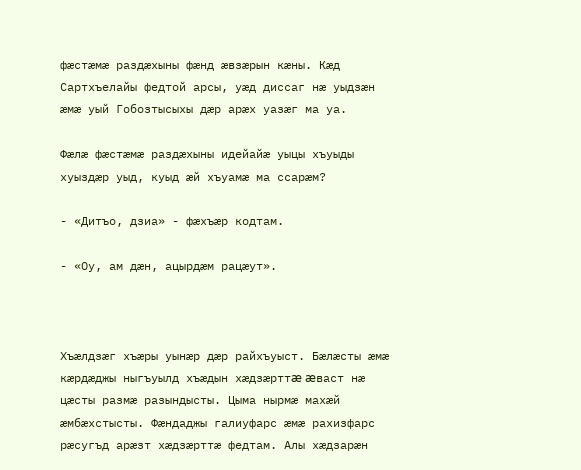фæстæмæ раздæхыны фæнд æвзæрын кæны. Кæд Сартхъелайы федтой арсы, уæд диссаг нæ уыдзæн æмæ уый Гобозтысыхы дæр арæх уазæг ма уа.

Фæлæ фæстæмæ раздæхыны идейайæ уыцы хъуыды хуыздæр уыд, куыд æй хъуамæ ма ссарæм?

- «Дитъо, дзиа» - фæхъæр кодтам.

- «Оу, ам дæн, ацырдæм рацæут».



Хъæлдзæг хъæры уынæр дæр райхъуыст. Бæлæсты æмæ кæрдæджы ныгъуылд хъæдын хæдзæрттæ æваст нæ цæсты размæ разындысты. Цыма нырмæ махæй æмбæхстысты. Фæндаджы галиуфарс æмæ рахизфарс рæсугъд арæзт хæдзæрттæ федтам. Алы хæдзарæн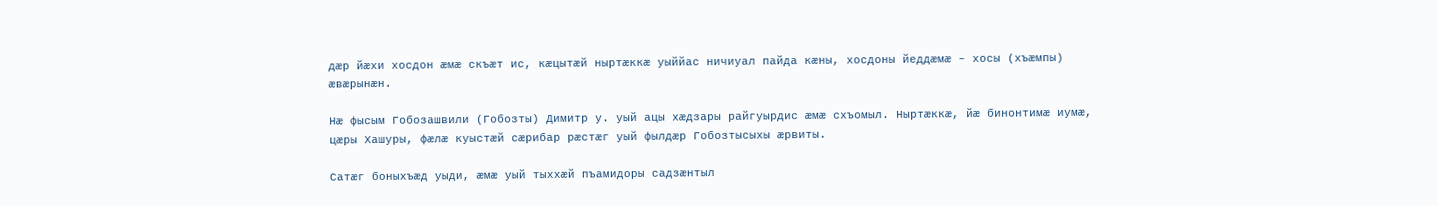дæр йæхи хосдон æмæ скъæт ис, кæцытæй ныртæккæ уыййас ничиуал пайда кæны, хосдоны йеддæмæ – хосы (хъæмпы) æвæрынæн.

Нæ фысым Гобозашвили (Гобозты) Димитр у. уый ацы хæдзары райгуырдис æмæ схъомыл. Ныртæккæ, йæ бинонтимæ иумæ, цæры Хашуры, фæлæ куыстæй сæрибар рæстæг уый фылдæр Гобозтысыхы æрвиты.

Сатæг боныхъæд уыди, æмæ уый тыххæй пъамидоры садзæнтыл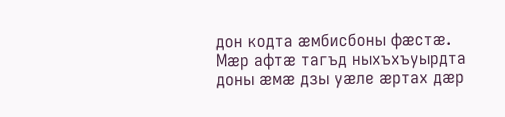дон кодта æмбисбоны фæстæ. Мæр афтæ тагъд ныхъхъуырдта доны æмæ дзы уæле æртах дæр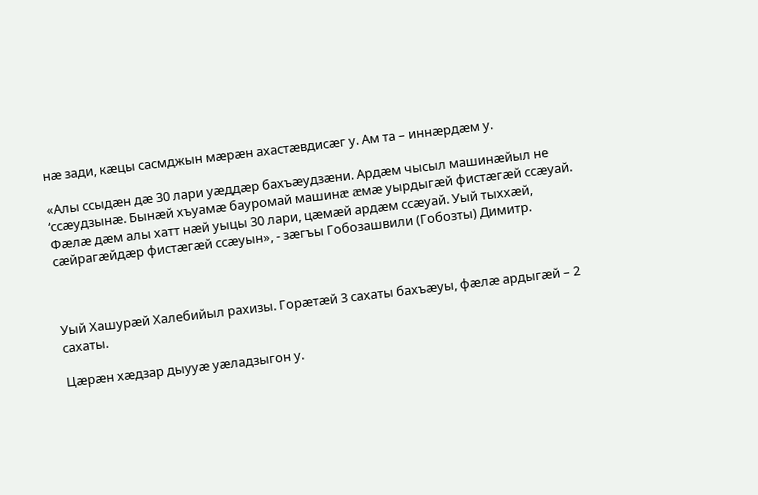нæ зади, кæцы сасмджын мæрæн ахастæвдисæг у. Ам та – иннæрдæм у.

«Алы ссыдæн дæ 30 лари уæддæр бахъæудзæни. Ардæм чысыл машинæйыл не ‘ссæудзынæ. Бынæй хъуамæ бауромай машинæ æмæ уырдыгæй фистæгæй ссæуай. Фæлæ дæм алы хатт нæй уыцы 30 лари, цæмæй ардæм ссæуай. Уый тыххæй, сæйрагæйдæр фистæгæй ссæуын», - зæгъы Гобозашвили (Гобозты) Димитр.



Уый Хашурæй Халебийыл рахизы. Горæтæй 3 сахаты бахъæуы, фæлæ ардыгæй – 2 сахаты.

Цæрæн хæдзар дыууæ уæладзыгон у.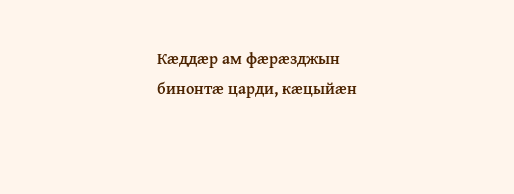Кæддæр ам фæрæзджын бинонтæ царди, кæцыйæн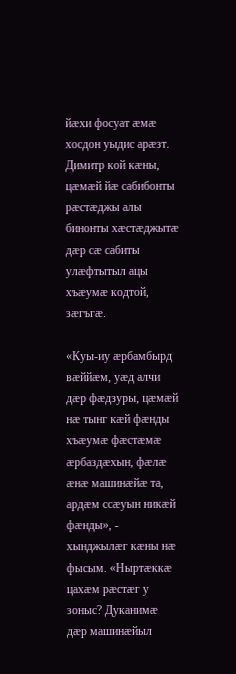йæхи фосуат æмæ хосдон уыдис арæзт. Димитр кой кæны, цæмæй йæ сабибонты рæстæджы алы бинонты хæстæджытæ дæр сæ сабиты улæфтытыл ацы хъæумæ кодтой, зæгъгæ.

«Куы-иу æрбамбырд вæййæм, уæд алчи дæр фæдзуры, цæмæй нæ тынг кæй фæнды хъæумæ фæстæмæ æрбаздæхын, фæлæ æнæ машинæйæ та, ардæм ссæуын никæй фæнды», - хынджылæг кæны нæ фысым. «Ныртæккæ цахæм рæстæг у зоныс? Дуканимæ дæр машинæйыл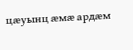цæуынц æмæ ардæм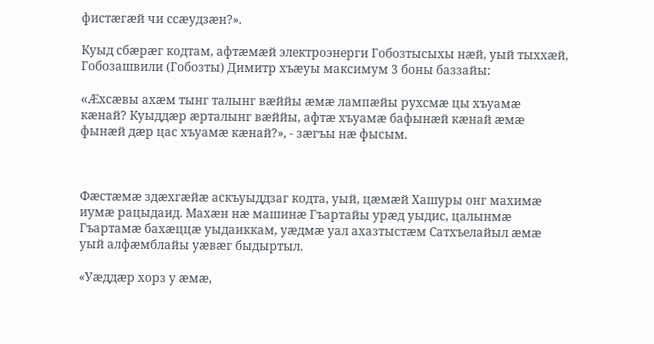фистæгæй чи ссæудзæн?».

Куыд сбæрæг кодтам, афтæмæй электроэнерги Гобозтысыхы нæй, уый тыххæй, Гобозашвили (Гобозты) Димитр хъæуы максимум 3 боны баззайы:

«Æхсæвы ахæм тынг талынг вæййы æмæ лампæйы рухсмæ цы хъуамæ кæнай? Куыддæр æрталынг вæййы, афтæ хъуамæ бафынæй кæнай æмæ фынæй дæр цас хъуамæ кæнай?», - зæгъы нæ фысым.



Фæстæмæ здæхгæйæ аскъуыддзаг кодта, уый, цæмæй Хашуры онг махимæ иумæ рацыдаид. Махæн нæ машинæ Гъартайы урæд уыдис, цалынмæ Гъартамæ бахæццæ уыдаиккам, уæдмæ уал ахазтыстæм Сатхъелайыл æмæ уый алфæмблайы уæвæг быдыртыл.

«Уæддæр хорз у æмæ,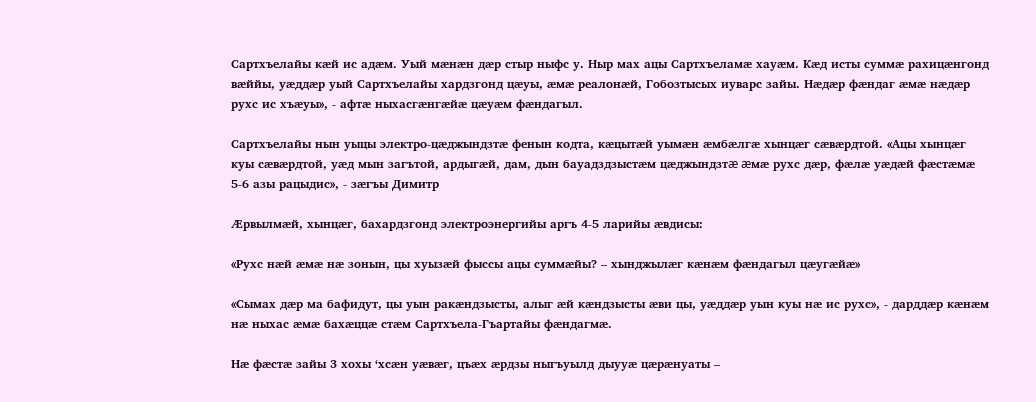Сартхъелайы кæй ис адæм. Уый мæнæн дæр стыр ныфс у. Ныр мах ацы Сартхъеламæ хауæм. Кæд исты суммæ рахицæнгонд вæййы, уæддæр уый Сартхъелайы хардзгонд цæуы, æмæ реалонæй, Гобозтысых иуварс зайы. Нæдæр фæндаг æмæ нæдæр рухс ис хъæуы», - афтæ ныхасгæнгæйæ цæуæм фæндагыл.

Сартхъелайы нын уыцы электро-цæджындзтæ фенын кодта, кæцытæй уымæн æмбæлгæ хынцæг сæвæрдтой. «Ацы хынцæг куы сæвæрдтой, уæд мын загътой, ардыгæй, дам, дын бауадздзыстæм цæджындзтæ æмæ рухс дæр, фæлæ уæдæй фæстæмæ 5-6 азы рацыдис», - зæгъы Димитр

Æрвылмæй, хынцæг, бахардзгонд электроэнергийы аргъ 4-5 ларийы æвдисы:

«Рухс нæй æмæ нæ зонын, цы хуызæй фыссы ацы суммæйы? – хынджылæг кæнæм фæндагыл цæугæйæ»

«Сымах дæр ма бафидут, цы уын ракæндзысты, алыг æй кæндзысты æви цы, уæддæр уын куы нæ ис рухс», - дарддæр кæнæм нæ ныхас æмæ бахæццæ стæм Сартхъела-Гъартайы фæндагмæ.

Нæ фæстæ зайы 3 хохы ‘хсæн уæвæг, цъæх æрдзы ныгъуылд дыууæ цæрæнуаты –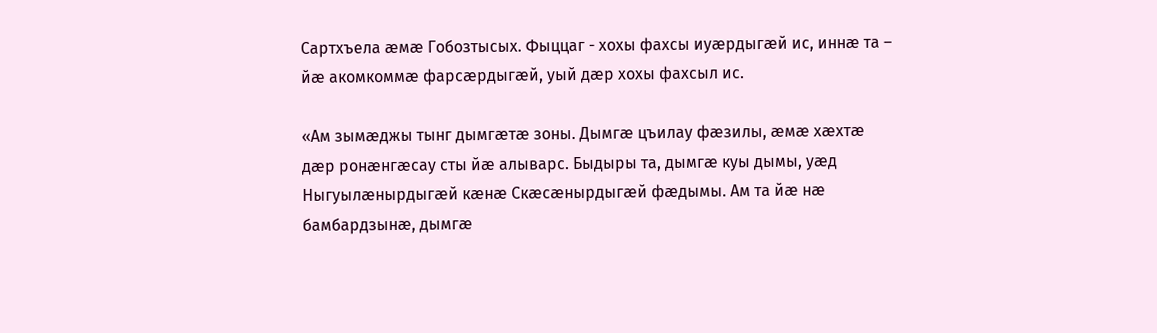Сартхъела æмæ Гобозтысых. Фыццаг - хохы фахсы иуæрдыгæй ис, иннæ та – йæ акомкоммæ фарсæрдыгæй, уый дæр хохы фахсыл ис.

«Ам зымæджы тынг дымгæтæ зоны. Дымгæ цъилау фæзилы, æмæ хæхтæ дæр ронæнгæсау сты йæ алыварс. Быдыры та, дымгæ куы дымы, уæд Ныгуылæнырдыгæй кæнæ Скæсæнырдыгæй фæдымы. Ам та йæ нæ бамбардзынæ, дымгæ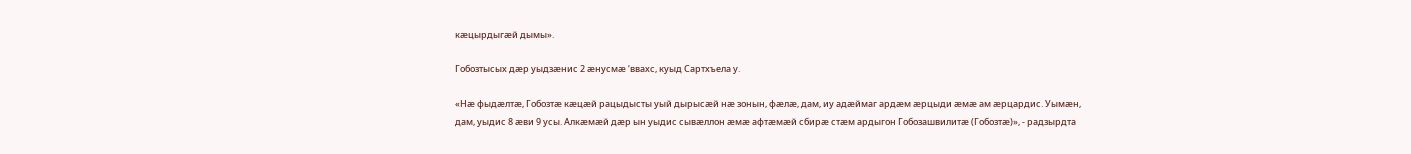кæцырдыгæй дымы».

Гобозтысых дæр уыдзæнис 2 æнусмæ ‘ввахс, куыд Сартхъела у.

«Нæ фыдæлтæ, Гобозтæ кæцæй рацыдысты уый дырысæй нæ зонын, фæлæ, дам, иу адæймаг ардæм æрцыди æмæ ам æрцардис. Уымæн, дам, уыдис 8 æви 9 усы. Алкæмæй дæр ын уыдис сывæллон æмæ афтæмæй сбирæ стæм ардыгон Гобозашвилитæ (Гобозтæ)», - радзырдта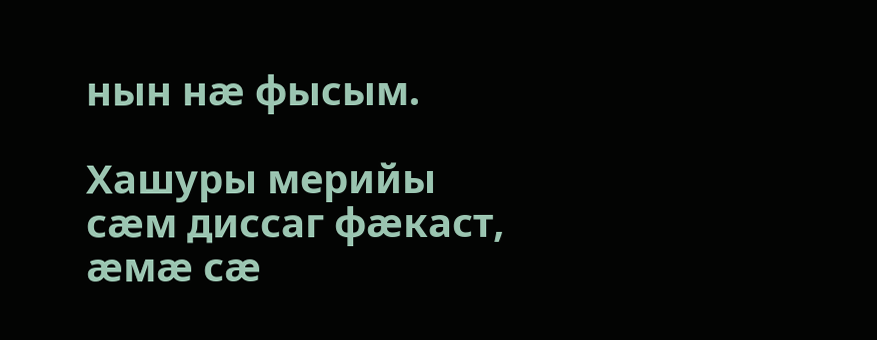нын нæ фысым.

Хашуры мерийы сæм диссаг фæкаст, æмæ сæ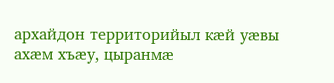архайдон территорийыл кæй уæвы ахæм хъæу, цыранмæ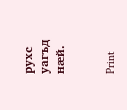рухс уагъд нæй.


Print